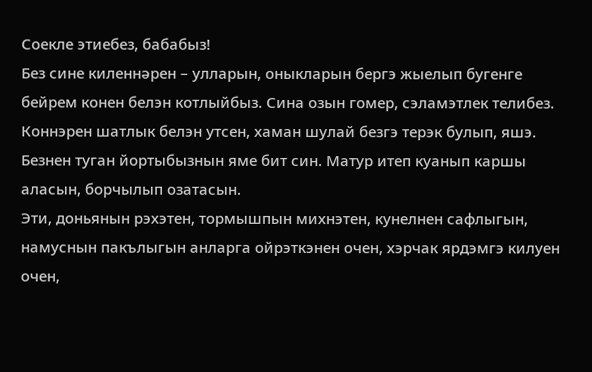Соекле этиебез, бабабыз!
Без сине киленнәрен – улларын, оныкларын бергэ жыелып бугенге бейрем конен белэн котлыйбыз. Сина озын гомер, сэламэтлек телибез. Коннэрен шатлык белэн утсен, хаман шулай безгэ терэк булып, яшэ. Безнен туган йортыбызнын яме бит син. Матур итеп куанып каршы аласын, борчылып озатасын.
Эти, доньянын рэхэтен, тормышпын михнэтен, кунелнен сафлыгын, намуснын пакълыгын анларга ойрэткэнен очен, хэрчак ярдэмгэ килуен очен,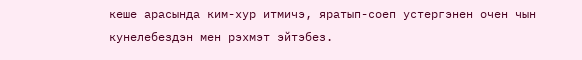кеше арасында ким-хур итмичэ, яратып-соеп устергэнен очен чын кунелебездэн мен рэхмэт эйтэбез.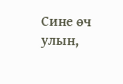Сине өч улын,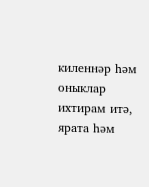киленнәр һәм оныклар ихтирам итә, ярата һәм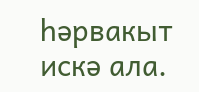һәрвакыт искә ала.